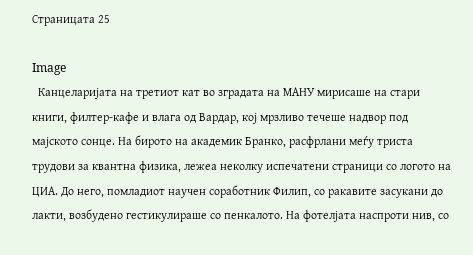Страницата 25

Image
  Канцеларијата на третиот кат во зградата на МАНУ мирисаше на стари книги, филтер-кафе и влага од Вардар, кој мрзливо течеше надвор под мајското сонце. На бирото на академик Бранко, расфрлани меѓу триста трудови за квантна физика, лежеа неколку испечатени страници со логото на ЦИА. До него, помладиот научен соработник Филип, со ракавите засукани до лакти, возбудено гестикулираше со пенкалото. На фотелјата наспроти нив, со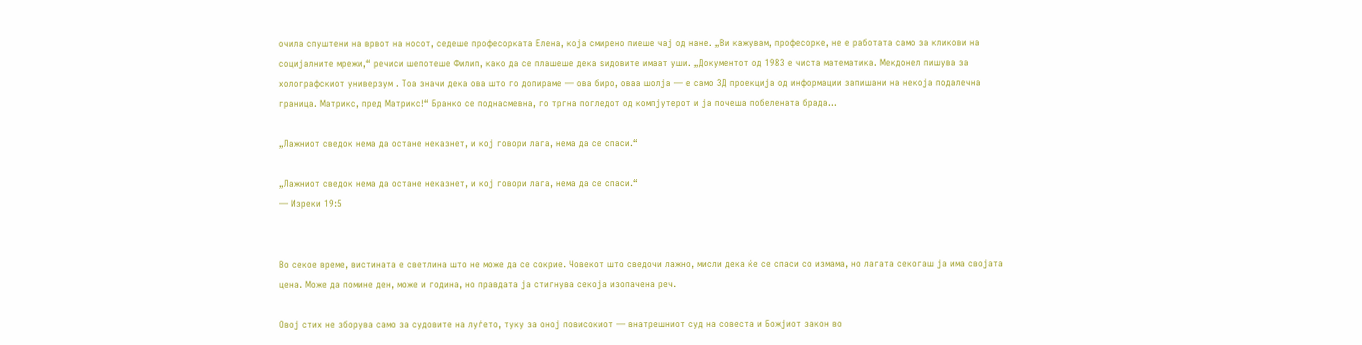очила спуштени на врвот на носот, седеше професорката Елена, која смирено пиеше чај од нане. „Ви кажувам, професорке, не е работата само за кликови на социјалните мрежи,“ речиси шепотеше Филип, како да се плашеше дека ѕидовите имаат уши. „Документот од 1983 е чиста математика. Мекдонел пишува за холографскиот универзум . Тоа значи дека ова што го допираме — ова биро, оваа шолја — е само 3Д проекција од информации запишани на некоја подалечна граница. Матрикс, пред Матрикс!“ Бранко се поднасмевна, го тргна погледот од компјутерот и ја почеша побелената брада...

„Лажниот сведок нема да остане неказнет, и кој говори лага, нема да се спаси.“

„Лажниот сведок нема да остане неказнет, и кој говори лага, нема да се спаси.“
— Изреки 19:5


Во секое време, вистината е светлина што не може да се сокрие. Човекот што сведочи лажно, мисли дека ќе се спаси со измама, но лагата секогаш ја има својата цена. Може да помине ден, може и година, но правдата ја стигнува секоја изопачена реч.

Овој стих не зборува само за судовите на луѓето, туку за оној повисокиот — внатрешниот суд на совеста и Божјиот закон во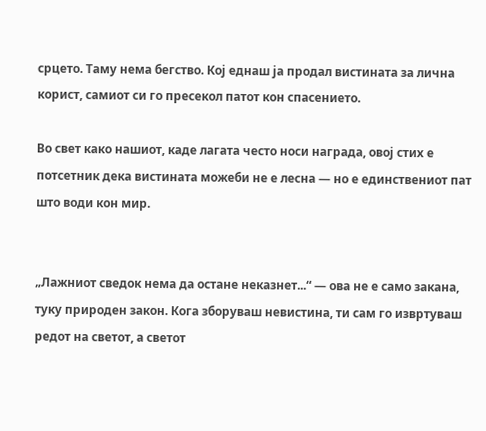срцето. Таму нема бегство. Кој еднаш ја продал вистината за лична корист, самиот си го пресекол патот кон спасението.

Во свет како нашиот, каде лагата често носи награда, овој стих е потсетник дека вистината можеби не е лесна — но е единствениот пат што води кон мир.


„Лажниот сведок нема да остане неказнет...“ — ова не е само закана, туку природен закон. Кога зборуваш невистина, ти сам го извртуваш редот на светот, а светот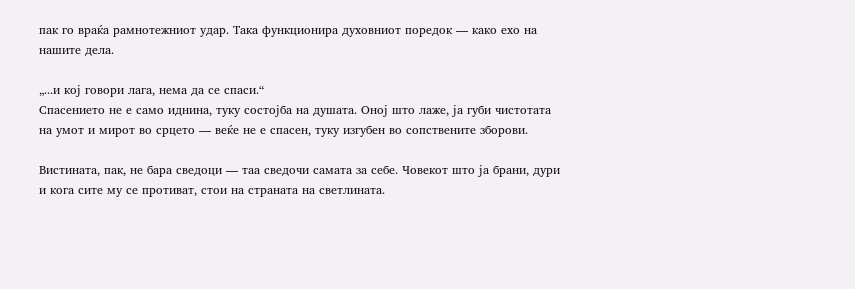пак го враќа рамнотежниот удар. Така функционира духовниот поредок — како ехо на нашите дела.

„...и кој говори лага, нема да се спаси.“
Спасението не е само иднина, туку состојба на душата. Оној што лаже, ја губи чистотата на умот и мирот во срцето — веќе не е спасен, туку изгубен во сопствените зборови.

Вистината, пак, не бара сведоци — таа сведочи самата за себе. Човекот што ја брани, дури и кога сите му се противат, стои на страната на светлината.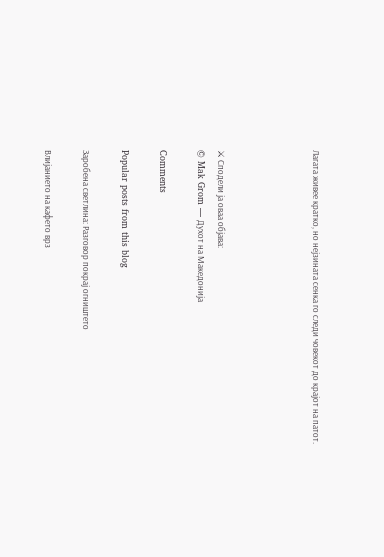Лагата живее кратко, но нејзината сенка го следи човекот до крајот на патот.




⚔ Сподели ја оваа објава:
© Mak Grom — Духот на Македонија

Comments

Popular posts from this blog

Заробена светлина: Разговор покрај огништето

Влијанието на кафето врз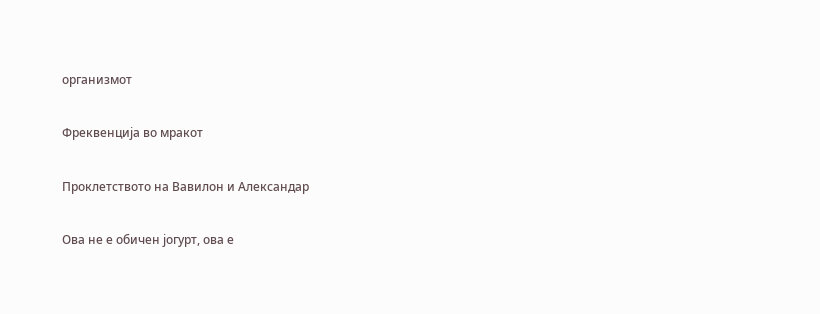организмот

Фреквенција во мракот

Проклетството на Вавилон и Александар

Ова не е обичен јогурт, ова е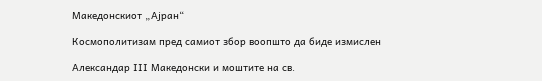Македонскиот „Ајран“

Космополитизам пред самиот збор воопшто да биде измислен

Александар III Македонски и моштите на св.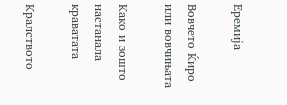Еремија

Вовчето Ќиро или вовчињата

Како и зошто настанала краватата

Кралството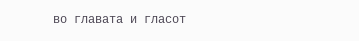во главата и гласот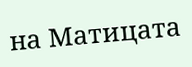на Матицата